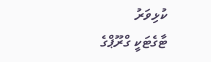ކުޅިވަރު
ޓާގެޓަކީ ގްރޫޕްގެ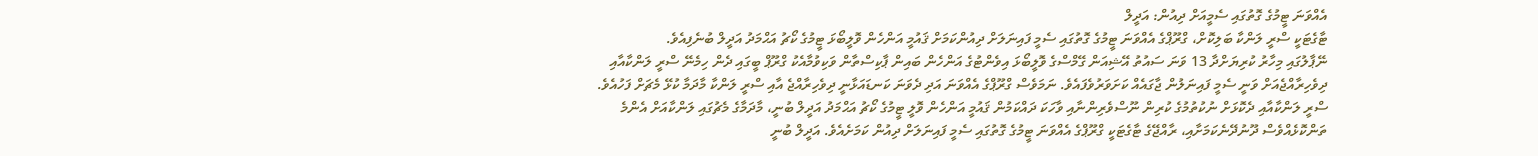އެއްވަނަ ޓީމުގެ ގޮތުގައި ސެމީއަށް ދިއުން: އަދީލް
ޓާގެޓަކީ ސްރީ ލަންކާ ބަލިކޮށް، ގްރޫޕްގެ އެއްވަނަ ޓީމުގެ ގޮތުގައި ސެމީ ފައިނަލަށް ދިއުންކަމަށް ޤައުމީ އަންހެން ވޮލީބޯޅަ ޓީމުގެ ކޯޗު އަޙްމަދު އަދީލް ބުނެފިއެވެ.
ނޭޕާލުގައި މިހާރު ކުރިޔަށްދާ 13 ވަނަ ސައުތު އޭޝިއަން ގޭމްސްގެ ވޮލީބޯޅަ އިވެންޓުގެ އަންހެން ބައިން ޕާކިސްތާން ވަކިވުމާއެކު ގްރޫޕް ބީގައި ދެން ހިމެނޭ ސްރީ ލަންކާއާއި ދިވެހިރާއްޖެއަށް ވަނީ ސެމީ ފައިނަލުން ޖާގައެއް ކަށަވަރުވެފައެވެ. ނަމަވެސް ގްރޫޕްގެ އެއްވަނަ އަދި ދެވަނަ ކަނޑައަޅާނީ ދިވެހިރާއްޖެ އާއި ސްރީ ލަންކާ މާދަމާ ކުޅޭ މެޗަށް ފަހުއެވެ.
ސްރީ ލަންކާއާއި ދެކޮޅަށް ނުކުތުމުގެ ކުރިން ނޫސްވެރިންނާއި ވާހަކަ ދައްކަމުން ޤައުމީ އަންހެން ވޮލީ ޓީމުގެ ކޯޗު އަޙްމަދު އަދީލް ބުނީ، މާދަމާގެ މެޗުގައި ލަންކާއަށް އެންމެ ތަންކޮޅެއްވެސް ދޫނުދޭނެކަމަށާއި، ރާއްޖޭގެ ޓާގެޓަކީ ގްރޫޕްގެ އެއްވަނަ ޓީމުގެ ގޮތުގައި ސެމީ ފައިނަލަށް ދިއުން ކަމަށެއެވެ. އަދީލް ބުނީ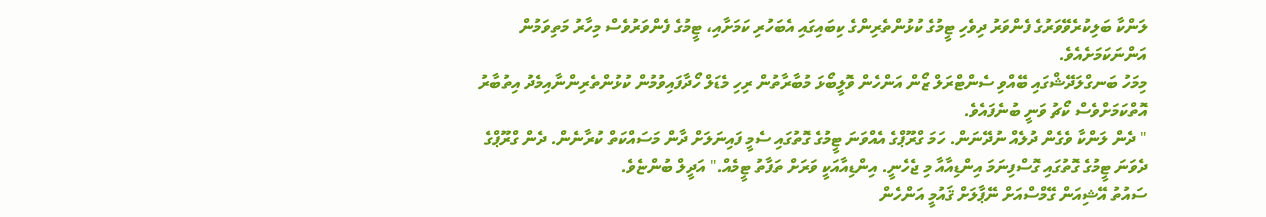ލަންކާ ބަލިކުރެވޭވަރުގެ ފެންވަރު ދިވެހި ޓީމުގެ ކުޅުންތެރިންގެ ކިބައިގައި އެބަހުރި ކަމަށާއި، ޓީމުގެ ފެންވަރުވެސް މިހާރު މަތިވަމުން އަންނަކަމަށެއެވެ.
މިމަހު ބަނގްލަދޭޝްގައި ބޭއްވި ސެންޓްރަލް ޒޯން އަންހެން ވޮލީބޯޅަ މުބާރާތުން ރިހި މެޑަލް ހޯދާފައިވުމުން ކުޅުންތެރިންނާއިމެދު އިތުބާރު އޮތްކަމަށްވެސް ކޯޗު ވަނީ ބުނެފައެވެ.
" ދެން ލަންކާ ވެގެން ދުލެއް ނުދޭނަން. ހަމަ ގްރޫޕްގެ އެއްވަނަ ޓީމުގެ ގޮތުގައި ސެމީ ފައިނަލަށް ދާން މަސައްކަތް ކުރާނެން. ދެން ގްރޫޕްގެ ދެވަނަ ޓީމުގެ ގޮތުގައި ގޮސްފިނަމަ އިންޑިއާއާ މި ޖެހެނީ. އިންޑިއާއަކީ ވަރަށް ތަފާތު ޓީމެއް." އަދީލް ބުންޏެވެ.
ސައުތު އޭޝިއަން ގޭމްސްއަށް ނޭޕާލަށް ޤައުމީ އަންހެން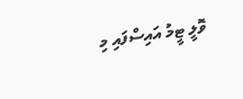ވޮލީ ޓީމު އައިސްފައި މި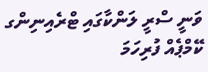ވަނީ ސްރީ ލަންކާގައި ޓްރެއިނިންގ ކޭމްޕެއް ފުރިހަމަ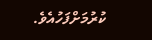ކުރުމަށްފަހުއެވެ.